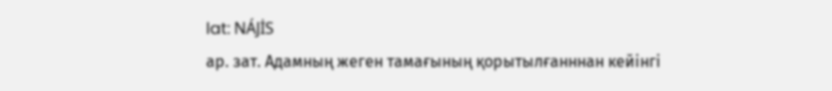lat: NÁJİS
ар. зат. Адамның жеген тамағының қорытылғанннан кейінгі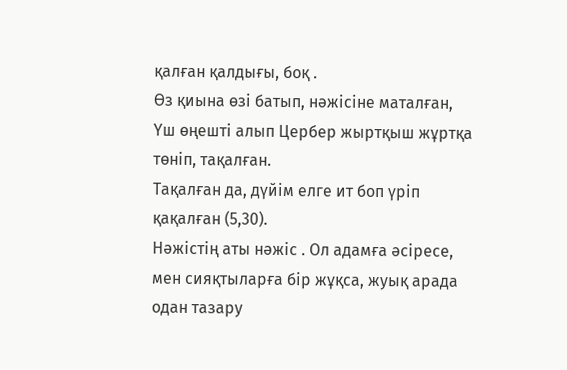қалған қалдығы, боқ .
Өз қиына өзі батып, нәжісіне маталған,
Үш өңешті алып Цербер жыртқыш жұртқа төніп, тақалған.
Тақалған да, дүйім елге ит боп үріп қақалған (5,30).
Нәжістің аты нәжіс . Ол адамға әсіресе, мен сияқтыларға бір жұқса, жуық арада одан тазару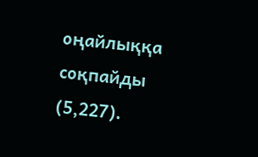оңайлыққа соқпайды (5,227).